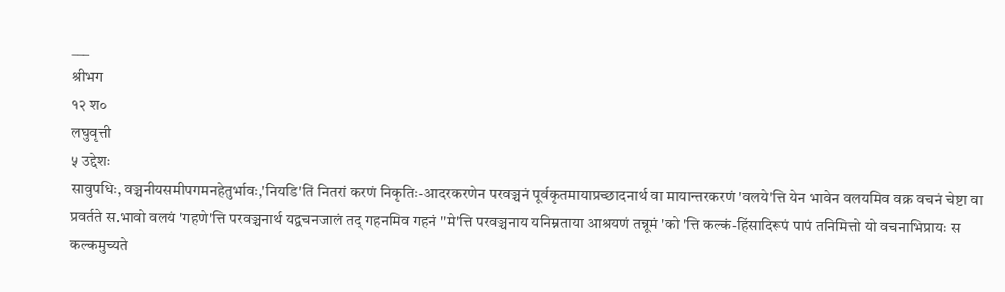___
श्रीभग
१२ श०
लघुवृत्ती
५ उद्देशः
सावुपधिः, वञ्चनीयसमीपगमनहेतुर्भावः,'नियडि'तिं नितरां करणं निकृतिः-आदरकरणेन परवञ्चनं पूर्वकृतमायाप्रच्छादनार्थ वा मायान्तरकरणं 'वलये'त्ति येन भावेन वलयमिव वक्र वचनं चेष्टा वा प्रवर्तते स.भावो वलयं 'गहणे'त्ति परवञ्चनार्थ यद्वचनजालं तद् गहनमिव गहनं ''मे'त्ति परवञ्चनाय यनिम्नताया आश्रयणं तन्नूमं 'को 'त्ति कल्कं-हिंसादिरूपं पापं तनिमित्तो यो वचनाभिप्रायः स कल्कमुच्यते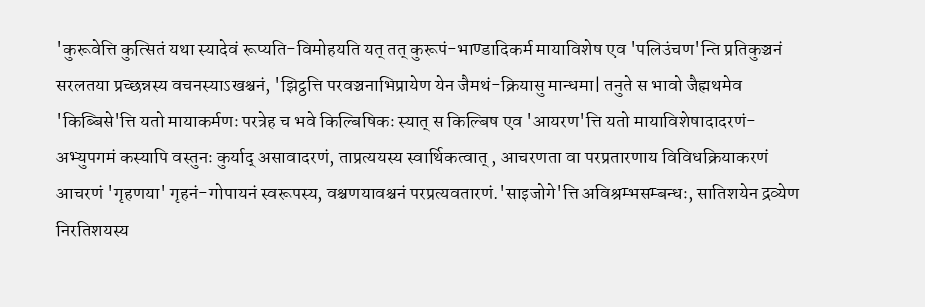'कुरूवेत्ति कुत्सितं यथा स्यादेवं रूप्यति-विमोहयति यत् तत् कुरूपं-भाण्डादिकर्म मायाविशेष एव 'पलिउंचण'न्ति प्रतिकुञ्चनं सरलतया प्रच्छन्नस्य वचनस्याऽखश्चनं, 'झिट्ठत्ति परवञ्चनाभिप्रायेण येन जैमथं-क्रियासु मान्धमा| तनुते स भावो जैह्मथमेव 'किब्बिसे'त्ति यतो मायाकर्मणः परत्रेह च भवे किल्बिषिकः स्यात् स किल्बिष एव 'आयरण'त्ति यतो मायाविशेषादादरणं-अभ्युपगमं कस्यापि वस्तुनः कुर्याद् असावादरणं, ताप्रत्ययस्य स्वार्थिकत्वात् , आचरणता वा परप्रतारणाय विविधक्रियाकरणं आचरणं 'गृहणया' गृहनं-गोपायनं स्वरूपस्य, वश्चणयावश्चनं परप्रत्यवतारणं.'साइजोगे'त्ति अविश्रम्भसम्बन्धः, सातिशयेन द्रव्येण निरतिशयस्य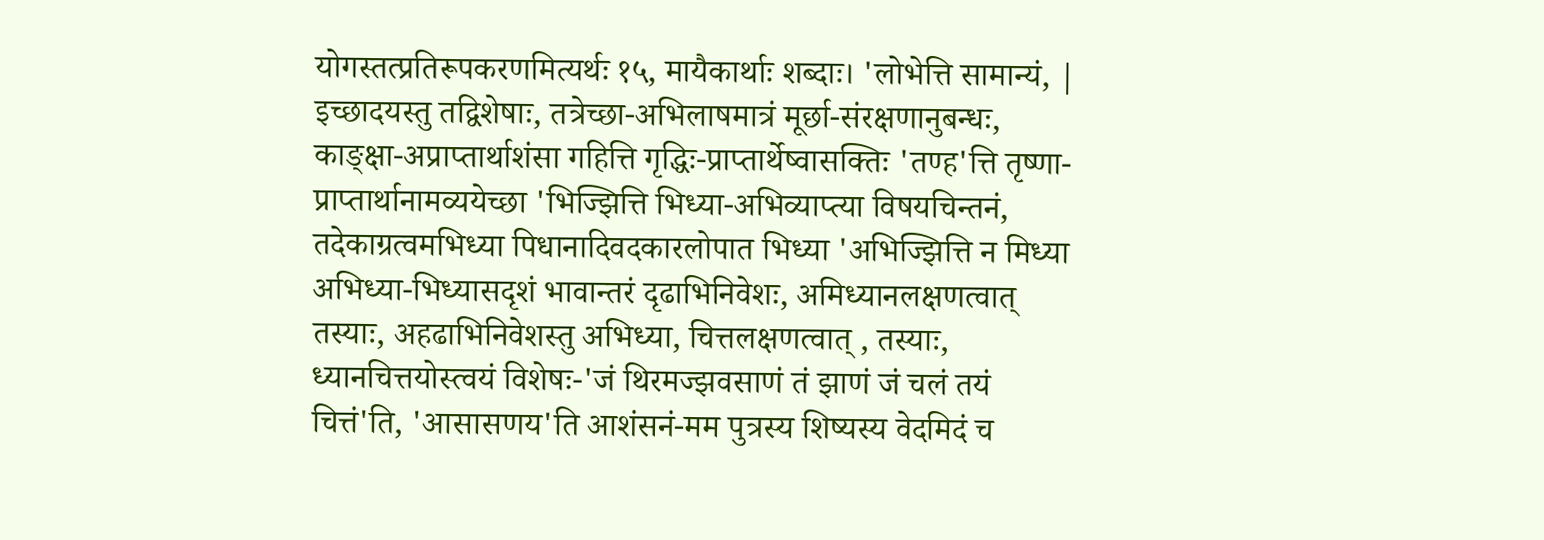योगस्तत्प्रतिरूपकरणमित्यर्थः १५, मायैकार्थाः शब्दाः। 'लोभेत्ति सामान्यं, | इच्छादयस्तु तद्विशेषाः, तत्रेच्छा-अभिलाषमात्रं मूर्छा-संरक्षणानुबन्धः, काङ्क्षा-अप्राप्तार्थाशंसा गहित्ति गृद्धिः-प्राप्तार्थेष्वासक्तिः 'तण्ह'त्ति तृष्णा-प्राप्तार्थानामव्ययेच्छा 'भिज्झित्ति भिध्या-अभिव्याप्त्या विषयचिन्तनं, तदेकाग्रत्वमभिध्या पिधानादिवदकारलोपात भिध्या 'अभिज्झित्ति न मिध्या अभिध्या-भिध्यासदृशं भावान्तरं दृढाभिनिवेशः, अमिध्यानलक्षणत्वात् तस्याः, अहढाभिनिवेशस्तु अभिध्या, चित्तलक्षणत्वात् , तस्याः, ध्यानचित्तयोस्त्वयं विशेषः-'जं थिरमज्झवसाणं तं झाणं जं चलं तयं चित्तं'ति, 'आसासणय'ति आशंसनं-मम पुत्रस्य शिष्यस्य वेदमिदं च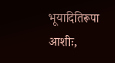भूयादितिरूपा आशीः,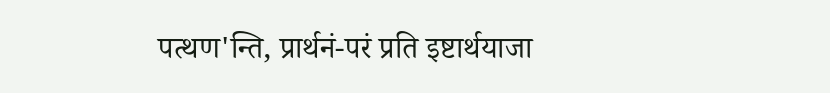पत्थण'न्ति, प्रार्थनं-परं प्रति इष्टार्थयाजा